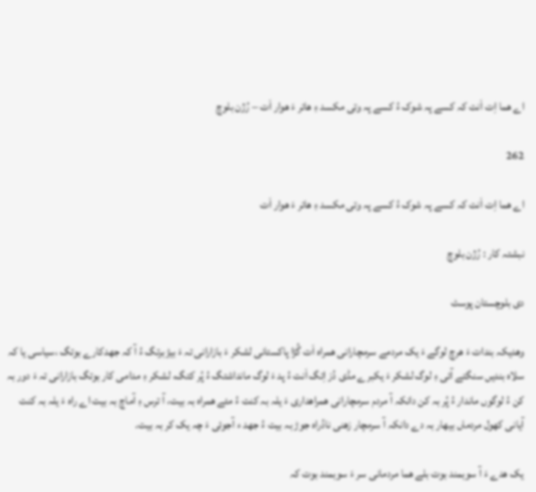اے ھما اِت اَنت کہ کسے پہ شوک ءُ کسے پہ وتی مکسد ءِ ھاتر ءَ ھوار اَت – رُژن بلوچ

262

اے ھما اِت اَنت کہ کسے پہ شوک ءُ کسے پہ وتی مکسد ءِ ھاتر ءَ ھوار اَت

نبشتہ کار : رُژن بلوچ

دی بلوچستان پوسٹ

وھدیکہ بندات ءَ ھرچ لوگے ءَ یک مردمے سرمچارانی ھمراہ اَت گُڑا پاکستانی لشکر ءَ بازارانی تہ ءَ بیڑبرتگ ءُ آ کہ جھدکارے بوتگ ،سیاسی یا کہ سلاہ بندیں سنگتے آئی ءِ لوگ لشکر ءَ یکبرے مڈی دُز اِتگ اَنت ءُ پد ءَ لوگ مانداشتگ ءُ پُر کتگ، لشکر ءِ مدامی کار بوتگ بازارانی تہ ءَ دور بہ کن ءُ لوگوں ماندار ءُ پُر بہ کن دانکہ آ مردم سرمچارانی ھمراھداری ءَ یلہ بہ کنت ءُ مئے ھمراہ بہ بیت، آ ترس ءِ آماچ بہ بیت اے راہ ءَ یلہ بہ کنت آیانی کھول مردماں بیھار بہ دے دانکہ آ سرمچار زھنی نادُراہ جوڑ بہ بیت ءُ جھد ء آجوئی ءَ چہ یک کر بہ بیت.

یک ھدے ءَ آ سوبمند بوت بلے ھما مردمانی سر ءَ سوبمند بوت کہ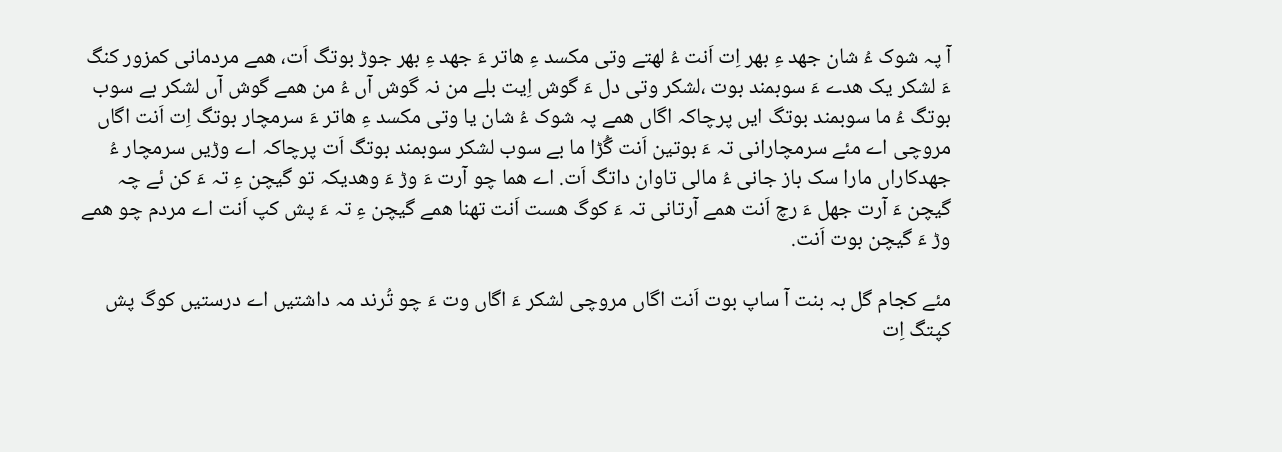آ پہ شوک ءُ شان جھد ءِ بھر اِت اَنت ءُ لھتے وتی مکسد ءِ ھاتر ءَ جھد ءِ بھر جوڑ بوتگ اَت، ھمے مردمانی کمزور کنگ ءَ لشکر یک ھدے ءَ سوبمند بوت ،لشکر وتی دل ءَ گوش اِیت بلے من نہ گوش آں ءُ من ھمے گوش آں لشکر بے سوب بوتگ ءُ ما سوبمند بوتگ ایں پرچاکہ اگاں ھمے پہ شوک ءُ شان یا وتی مکسد ءِ ھاتر ءَ سرمچار بوتگ اِت اَنت اگاں مروچی اے مئے سرمچارانی تہ ءَ بوتین اَنت گُڑا ما بے سوب لشکر سوبمند بوتگ اَت پرچاکہ اے وڑیں سرمچار ءُ جھدکاراں مارا سک باز جانی ءُ مالی تاوان داتگ اَت. اے ھما چو آرت ءَ وڑ ءَ وھدیکہ تو گیچن ءِ تہ ءَ کن ئے چہ گیچن ءَ آرت جھل ءَ رچ اَنت ھمے آرتانی تہ ءَ کوگ ھست اَنت تھنا ھمے گیچن ءِ تہ ءَ پش کپ اَنت اے مردم چو ھمے وڑ ءَ گیچن بوت اَنت.

مئے کجام گل بہ بنت آ ساپ بوت اَنت اگاں مروچی لشکر ءَ اگاں وت ءَ چو تُرند مہ داشتیں اے درستیں کوگ پش کپتگ اِت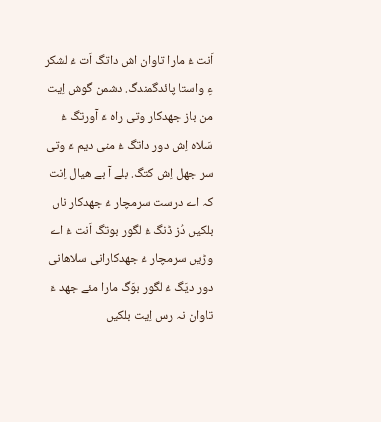اَنت ءُ مارا تاوان اش داتگ اَت ءُ لشکر ءِ واستا پائدگمندگ. دشمن گوش اِیت من باز جھدکار وتی راہ ءَ آورتگ ءُ سَلاہ اِش دور داتگ ءُ منی دیم ءَ وتی سر جھل اِش کتگ. بلے آ بے ھیال اِنت کہ اے درست سرمچار ءُ جھدکار ناں بلکیں دُز ڈنگ ءُ لگور بوتگ اَنت ءُ اے وڑیں سرمچار ءُ جھدکارانی سلاھانی دور دیَگ ءُ لگور بوَگ مارا مئے جھد ءَ تاوان نہ رس اِیت بلکیں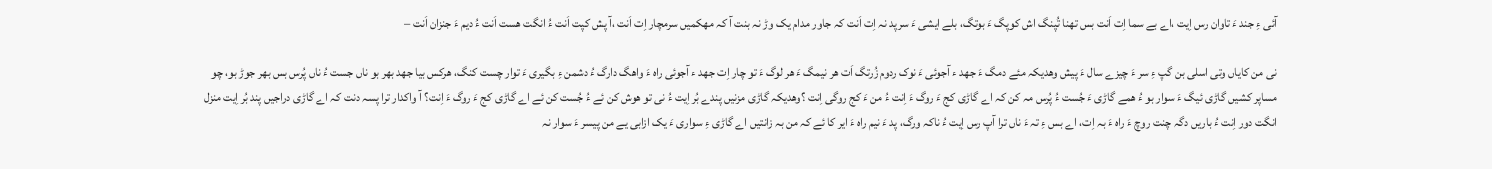آئی ءِ جند ءَ تاوان رس اِیت ،اے بے سما اِت اَنت بس تھنا تُپنگ اش کوپگ ءَ بوتگ، بلے ایشی ءَ سرپد نہ اِت اَنت کہ جاور مدام یک وڑ نہ بنت آ کہ مھکمیں سرمچار اِت اَنت ،آ پش کپت اَنت ءُ انگت ھست اَنت ءُ دیم ءَ جنزان اَنت –

نی من کایاں وتی اسلی بن گپ ءِ سر ءَ چیزے سال ءَ پیش وھدیکہ مئے دمگ ءَ جھد ء آجوئی ءَ نوک ردوم زُرتگ اَت ھر نیمگ ءَ ھر لوگ ءَ تو چار اِت جھد ء آجوئی راہ ءَ واھگ دارگ ءُ دشمن ءِ بگیری ءَ توار چست کنگ، ھرکس بیا جھد بھر بو ناں جست ءُ ناں پُرس بس بھر جوڑ بو، چو مساپر کشیں گاڑی ئیگ ءَ سوار بو ءُ ھمے گاڑی ءَ جُست ءُ پُرس مہ کن کہ اے گاڑی کج ءَ روگ ءَ اِنت ءُ من ءَ کج روگی اِنت ؟وھدیکہ گاڑی مزنیں پندے بُر اِیت ءُ نی تو ھوش کن ئے ءُ جُست کن ئے اے گاڑی کج ءَ روگ ءَ اِنت؟ آ واکدار ترا پسہ دنت کہ اے گاڑی دراجیں پند بُر اِیت منزل انگت دور اِنت ءُ باریں دگہ چنت روچ ءَ راہ ءَ بہ اِت، اے بس ءِ تہ ءَ ناں ترا آپ رس اِیت ءُ ناکہ ورگ، پد ءَ نیم راہ ءَ ایر کا ئے کہ من بہ زانتیں اے گاڑی ءِ سواری ءَ یک ازابی یے من پیسر ءَ سوار نہ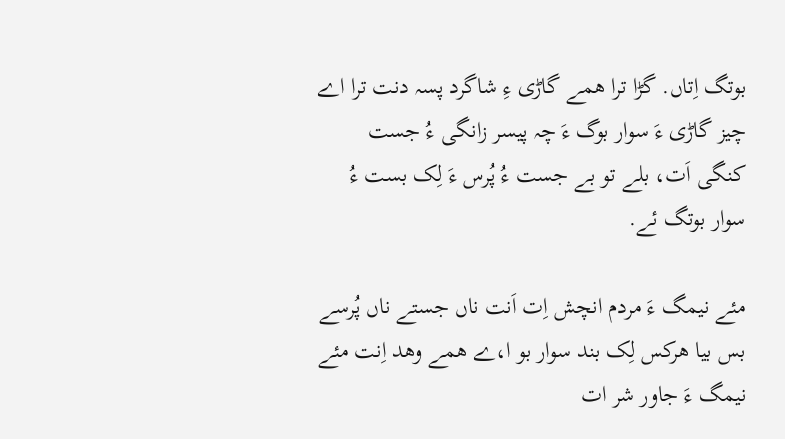بوتگ اِتاں. گڑا ترا ھمے گاڑی ءِ شاگرد پسہ دنت ترا اے چیز گاڑی ءَ سوار بوگ ءَ چہ پیسر زانگی ءُ جست کنگی اَت، بلے تو بے جست ءُ پُرس ءَ لِک بست ءُ سوار بوتگ ئے.

مئے نیمگ ءَ مردم انچش اِت اَنت ناں جستے ناں پُرسے بس بیا ھرکس لِک بند سوار بو ا،ے ھمے وھد اِنت مئے نیمگ ءَ جاور شر ات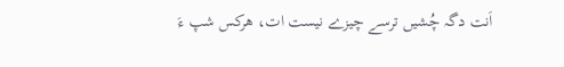اَنت دگہ چُشیں ترسے چیزے نیست ات، ھرکس شپ ءَ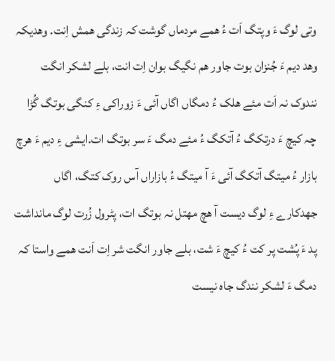وتی لوگ ءَ وپتگ اَت ءُ ھمے مردماں گوشت کہ زندگی ھمش اِنت. وھدیکہ وھد دیم ءَ جُنزان بوت جاور ھم نگیگ بوان اِت انت، بلے لشکر انگت نندوک نہ اَت مئے ھلک ءُ دمگاں اگاں آئی ءَ زوراکی ءِ کنگی بوتگ گُڑا چہ کیچ ءَ درتکگ ءُ آتکگ ءُ مئے دمگ ءَ سر بوتگ ات.ایشی ءِ دیم ءَ ھرچ بازار ءُ میتگ آتکگ آئی ءَ آ میتگ ءُ بازاراں آس روک کتگ، اگاں جھدکارے ءِ لوگ دیست آ ھچ مھتل نہ بوتگ ات، پٹرول زُرت لوگ مانداشت پد ءَ پُشت پر کت ءُ کیچ ءَ شت، بلے جاور انگت شر اِت اَنت ھمے واستا کہ دمگ ءَ لشکر نندگ جاہ نیست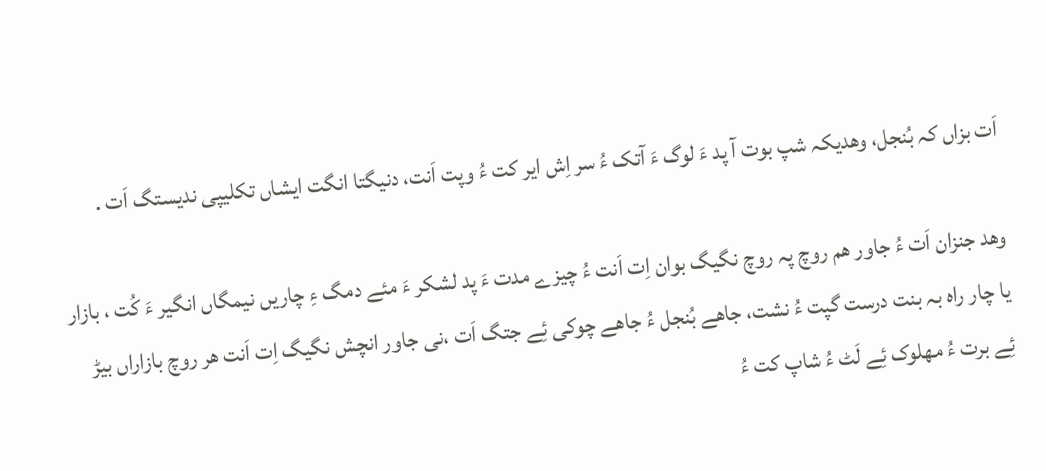اَت بزاں کہ بُنجل، وھدیکہ شپ بوت آ پد ءَ لوگ ءَ آتک ءُ سر اِش ایر کت ءُ وپت اَنت، دنیگتا انگت ایشاں تکلیپی ندیستگ اَت .

وھد جنزان اَت ءُ جاور ھم روچ پہ روچ نگیگ بوان اِت اَنت ءُ چیزے مدت ءَ پد لشکر ءَ مئے دمگ ءِ چاریں نیمگاں انگیر ءَ کُت ، بازار یا چار راہ بہ بنت درست گپت ءُ نشت، جاھے بُنجل ءُ جاھے چوکی ئِے جتگ اَت ،نی جاور انچش نگیگ اِت اَنت ھر روچ بازاراں بیڑ ئِے برت ءُ مھلوک ئِے لَٹ ءُ شاپ کت ءُ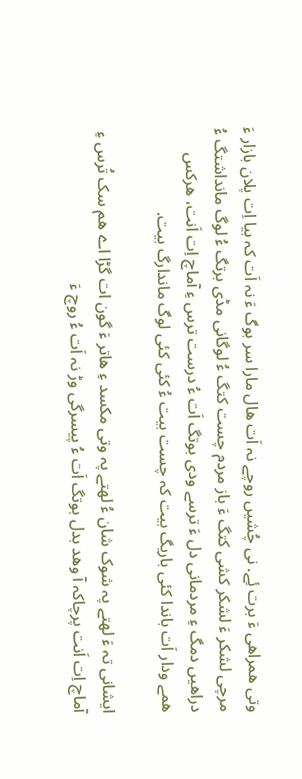وتی ھمراھی ءَ برت ئِے. نی چُشیں روچے نہ اَت ھال مارا سر بوگ ءَ نہ اَت کہ بیا اِت پلان بازار ءَ مرچی لشکر ءَ لشکر کشی کتگ ءَ باز مردم چست کتگ ءُ لوگانی مڈی برتگ ءُ لوگ مانداشتگ ءُ دراھیں دمگ ءِ مردمانی دل ءَ ترسے ودی بوتگ اَت ءُ درست ترس ءِ آماچ اِت اَنت، ھرکس ھمے ودار اَت باندا کئی باریگ بیت کہ چست بیت ءُ کئی کئی لوگ ماندارگ بیت.

ایشانی تہ ءَ لھتے پہ شوک شان ءُ لھتے پہ وتی مکسد ءِ ھاتر ءَ گون ات گڑا اے ھم سک تُرس ءِ آماچ اِت اَنت پرچاکہ آ وھد بدل بوتگ اَت ءُ پیسرگی وڑ نہ اَت ءُ روچ ءَ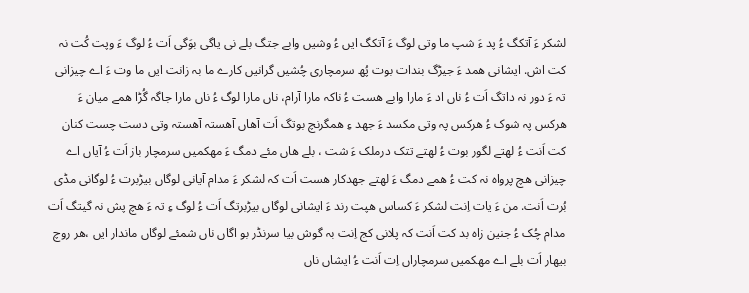لشکر ءَ آتکگ ءُ پد ءَ شپ ما وتی لوگ ءَ آتکگ ایں ءُ وشیں وابے جتگ بلے نی یاگی بوَگی اَت ءُ لوگ ءَ وپت کُت نہ کت اش. ایشانی ھمد ءَ جیڑگ بندات بوت پُھ سرمچاری چُشیں گرانیں کارے ما بہ زانت ایں ما وت ءَ اے چیزانی تہ ءَ دور نہ داتگ اَت ءُ ناں اد ءَ مارا وابے ھست ءُ ناکہ مارا آرام، ناں مارا لوگ ءُ ناں مارا جاگہ گُڑا ھمے میان ءَ ھرکس پہ شوک ءُ ھرکس پہ وتی مکسد ءَ جھد ءِ ھمگرنچ بوتگ اَت آھاں آھستہ آھستہ وتی دست چست کنان کت اَنت ءُ لھتے لگور بوت ءُ لھتے تتک درملک ءَ شت ، بلے ھاں مئے دمگ ءَ مھکمیں سرمچار باز اَت ءُ آیاں اے چیزانی ھچ پرواہ نہ کت ءُ ھمے دمگ ءَ لھتے جھدکار ھست اَت کہ لشکر ءَ مدام آیانی لوگاں بیڑبرت ءُ لوگانی مڈی بُرت اَنت. من ءَ یات اِنت لشکر ءَ کساس ھپت رند ءَ ایشانی لوگاں بیڑبرتگ اَت ءُ لوگ ءِ تہ ءَ ھچ پش نہ گیتگ اَت مدام چُک ءُ جنین زاہ بد کت اَنت کہ پلانی کج اِنت بہ گوش بیا سرنڈر بو اگاں ناں شمئے لوگاں ماندار ایں ،ھر روچ بیھار اَت بلے اے مھکمیں سرمچاراں اِت اَنت ءُ ایشاں ناں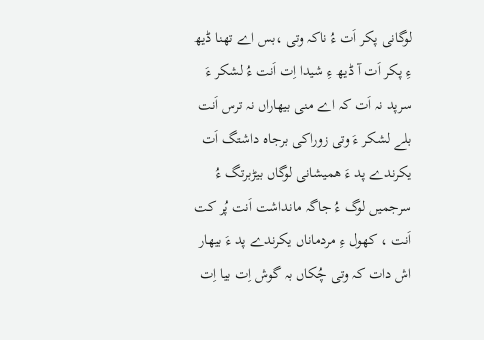لوگانی پکر اَت ءُ ناکہ وتی ،بس اے تھنا ڈیھ ءِ پکر اَت آ ڈیھ ءِ شیدا اِت اَنت ءُ لشکر ءَ سرپد نہ اَت کہ اے منی بیھاراں نہ ترس اَنت بلے لشکر ءَ وتی زوراکی برجاہ داشتگ اَت یکرندے پد ءَ ھمیشانی لوگاں بیڑبرتگ ءُ سرجمیں لوگ ءُ جاگہ مانداشت اَنت پُر کت اَنت ، کھول ءِ مردماناں یکرندے پد ءَ بیھار اش دات کہ وتی چُکاں بہ گوش اِت بیا اِت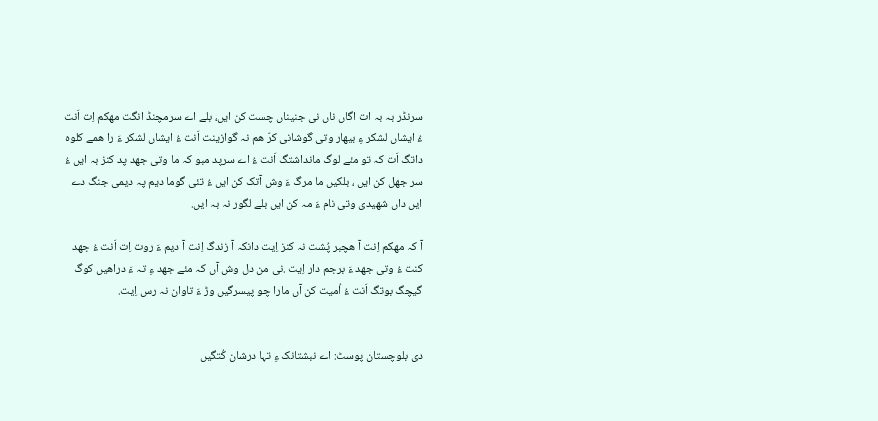سرنڈر بہ بہ ات اگاں ناں نی جنیناں چست کن ایں، بلے اے سرمچنڈ انگت مھکم اِت اَنت ءُ ایشاں لشکر ءِ بیھار وتی گوشانی کرّ ھم نہ گوازینت اَنت ءُ ایشاں لشکر ءَ را ھمے کلوہ داتگ اَت کہ تو مئے لوگ مانداشتگ اَنت ءُ اے سرپد مبو کہ ما وتی جھد پد کنز بہ ایں ءُ سر جھل کن ایں ، بلکیں ما مرگ ءَ وش آتک کن ایں ءُ تئی گوما دیم پہ دیمی جنگ دے ایں داں شھیدی وتی نام ءَ مہ کن ایں بلے لگور نہ بہ ایں.

آ کہ مھکم اِنت آ ھچبر پُشت نہ کنز اِیت دانکہ آ زندگ اِنت آ دیم ءَ روت اِت اَنت ءُ جھد کنت ءُ وتی جھد ءَ برجم دار اِیت .نی من دل وش آں کہ مئے جھد ءِ تہ ءَ دراھیں کوگ گیچگ بوتگ اَنت ءُ اُمیت کن آں مارا چو پیسرگیں وڑ ءَ تاوان نہ رس اِیت.


دی بلوچستان پوسٹ: اے نبشتانک ءِ تہا درشان کُتگیں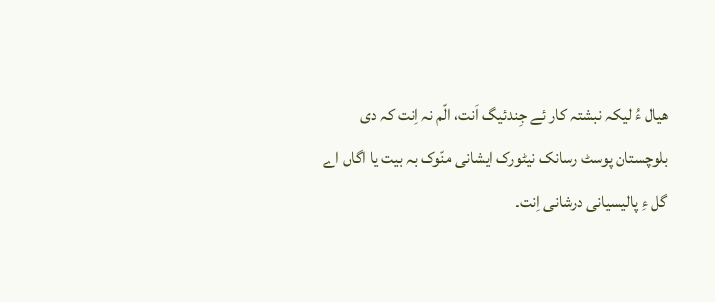ھیال ءُ لیکہ نبشتہ کار ئے جِندئیگ اَنت، الّم نہ اِنت کہ دی بلوچستان پوسٹ رسانک نیٹورک ایشانی منّوک بہ بیت یا اگاں اے گل ءِ پالیسیانی درشانی اِنت۔